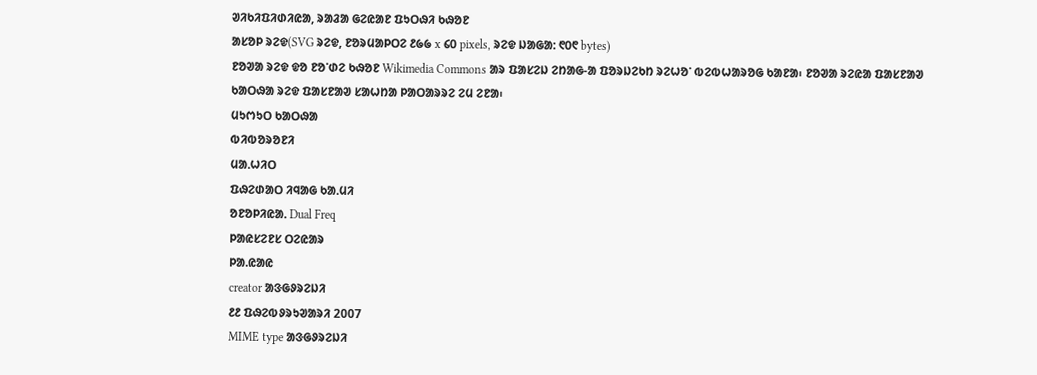ᱣᱤᱠᱤᱯᱤᱰᱤᱭᱟ, ᱨᱟᱲᱟ ᱜᱮᱭᱟᱱ ᱯᱩᱛᱷᱤ ᱠᱷᱚᱱ
ᱟᱥᱚᱞ ᱨᱮᱫ(SVG ᱨᱮᱫ, ᱱᱚᱨᱢᱟᱞᱛᱮ ᱒᱙᱙ x ᱔᱐ pixels, ᱨᱮᱫ ᱡᱟᱜᱟ: ᱖᱐᱖ bytes)
ᱱᱚᱣᱟ ᱨᱮᱫ ᱫᱚ ᱱᱚᱸᱰᱮ ᱠᱷᱚᱱ Wikimedia Commons ᱟᱨ ᱯᱟᱥᱮᱡ ᱮᱴᱟᱜ-ᱟ ᱯᱚᱨᱡᱮᱠᱴ ᱨᱮᱦᱚᱸ ᱵᱮᱵᱦᱟᱨᱚᱜ ᱠᱟᱱᱟ᱾ ᱱᱚᱣᱟ ᱨᱮᱭᱟ ᱯᱟᱥᱱᱟᱣ ᱠᱟᱛᱷᱟ ᱨᱮᱫ ᱯᱟᱥᱱᱟᱣ ᱥᱟᱦᱴᱟ ᱞᱟᱛᱟᱨᱨᱮ ᱮᱢ ᱮᱱᱟ᱾
ᱢᱩᱬᱩᱛ ᱠᱟᱛᱷᱟ
ᱵᱤᱵᱚᱨᱚᱱᱤ
ᱢᱟᱹᱦᱤᱛ
ᱯᱷᱮᱰᱟᱛ ᱤᱧᱟᱜ ᱠᱟᱹᱢᱤ
ᱚᱱᱚᱞᱤᱭᱟᱹ Dual Freq
ᱞᱟᱭᱥᱮᱱᱥ ᱛᱮᱭᱟᱨ
ᱞᱟ.ᱭᱟᱭ
creator ᱟᱝᱜᱽᱨᱮᱡᱤ
᱒᱒ ᱯᱷᱮᱵᱽᱨᱩᱣᱟᱨᱤ 2007
MIME type ᱟᱝᱜᱽᱨᱮᱡᱤ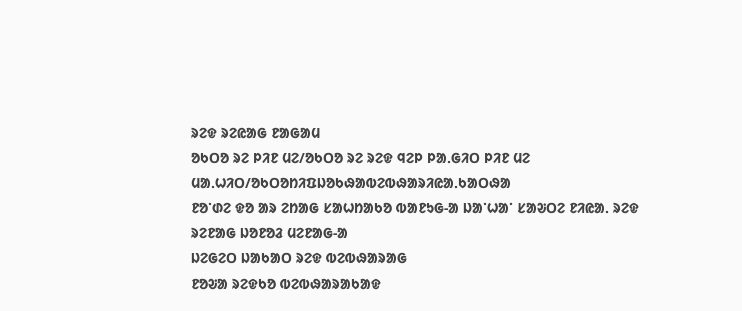ᱨᱮᱫ ᱨᱮᱭᱟᱜ ᱱᱟᱜᱟᱢ
ᱚᱠᱛᱚ ᱨᱮ ᱞᱤᱱ ᱢᱮ/ᱚᱠᱛᱚ ᱨᱮ ᱨᱮᱫ ᱧᱮᱞ ᱞᱟᱹᱜᱤᱛ ᱞᱤᱱ ᱢᱮ
ᱢᱟᱹᱦᱤᱛ/ᱚᱠᱛᱚᱴᱤᱯᱡᱚᱠᱷᱟᱵᱮᱵᱷᱟᱨᱤᱭᱟᱹᱠᱟᱛᱷᱟ
ᱱᱚᱸᱰᱮ ᱫᱚ ᱟᱨ ᱮᱴᱟᱜ ᱥᱟᱦᱴᱟᱠᱚ ᱵᱟᱱᱩᱜ-ᱟ ᱡᱟᱸᱦᱟᱸ ᱥᱟᱶᱛᱮ ᱱᱤᱭᱟᱹ ᱨᱮᱫ ᱨᱮᱱᱟᱜ ᱡᱚᱱᱚᱲ ᱢᱮᱱᱟᱜ-ᱟ
ᱡᱮᱜᱮᱛ ᱡᱟᱠᱟᱛ ᱨᱮᱫ ᱵᱮᱵᱷᱟᱨᱟᱜ
ᱱᱚᱶᱟ ᱨᱮᱫᱠᱚ ᱵᱮᱵᱷᱟᱨᱟᱠᱟᱫ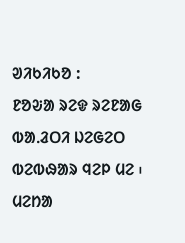ᱣᱤᱠᱤᱠᱚ :
ᱱᱚᱶᱟ ᱨᱮᱫ ᱨᱮᱱᱟᱜ ᱵᱟᱹᱲᱛᱤ ᱡᱮᱜᱮᱛ ᱵᱮᱵᱷᱟᱨ ᱧᱮᱞ ᱢᱮ ᱾
ᱢᱮᱴᱟ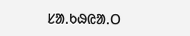ᱥᱟᱹᱠᱷᱭᱟᱹᱛ